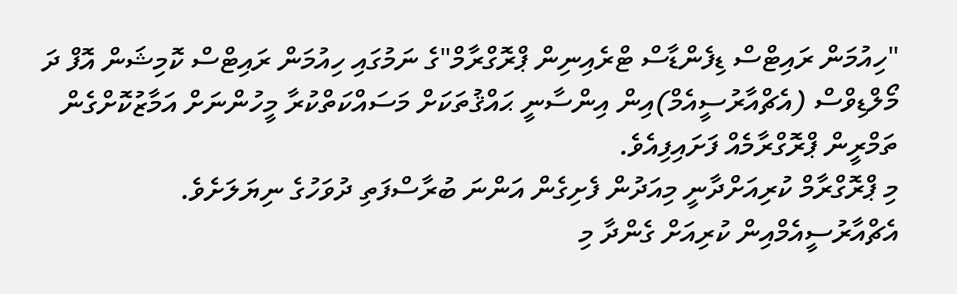"ހިއުމަން ރައިޓްސް ޑިފެންޑާސް ޓްރެއިނިން ޕްރޮގްރާމް"ގެ ނަމުގައި ހިއުމަން ރައިޓްސް ކޮމިޝަން އޮފް ދަ މޯލްޑިވްސް (އެޗްއާރުސީއެމް)އިން އިންސާނީ ޙައްޤުތަކަށް މަސައްކަތްކުރާ މީހުންނަށް އަމާޒުކޮށްގެން ތަމްރީން ޕްރޮގްރާމެއް ފަށައިފިއެވެ.
މި ޕްރޮގްރާމް ކުރިއަށްދާނީ މިއަދުން ފެށިގެން އަންނަ ބުރާސްފަތި ދުވަހުގެ ނިޔަލަށެވެ.
އެޗްއާރުސީއެމްއިން ކުރިއަށް ގެންދާ މި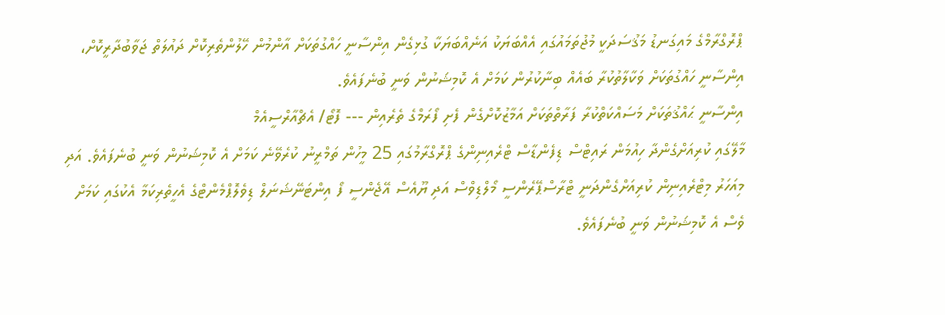ޕްރޮގްރާމްގެ މައިގަނޑު މަޤުސަދަކީ މުޖުތަމައުގައި އެއްބަޔަކު އަނެއްބަޔަކާ ގުޅިގެން އިންސާނީ ހައްގުތަކަށް އާންމުން ހޭލުންތެރިކޮށް ދައުލަތް ޖަވާބުދާރީކޮށް، އިންސާނީ ހައްގުތަކަށް ވަކާލާތުކުރާ ބައެއް ބިނާކުރުން ކަމަށް އެ ކޮމިޝަނުން ވަނީ ބުނެފައެވެ.
އިންސާނީ ޙައްޤުތަކަށް މަސައްކަތްކުރާ ފަރާތްތަކަށް އަމާޒުކޮށްގެން ފެށި ފޯރަމްގެ ތެރެއިން --- ފޮޓޯ/ އެޗްއާރްސީއެމް
މާލޭގައި ކުރިއަށްގެންދާ ހިއުމަން ރައިޓްސް ޑިފެންޑާސް ޓްރެއިނިންގެ ޕްރޮގްރާމުގައި 25 މީހުން ތަމްރީނު ކުރެވޭނެ ކަމަށް އެ ކޮމިޝަނުން ވަނީ ބުނެފައެވެ. އަދި މިއަހަރު މިޓްރެއިނިން ކުރިއަށްގެންދަނީ ޓްރާސްޕޭރެންސީ މޯލްޑިވްސް އަދި ޔޫއެސް އޭޖެންސީ ފޯ އިންޓަނޭޝަނަލް ޑިވެލޮޕްމެންޓްގެ އެހީތެރިކަމާ އެކުގައި ކަމަށް ވެސް އެ ކޮމިޝަނުން ވަނީ ބުނެފައެވެ.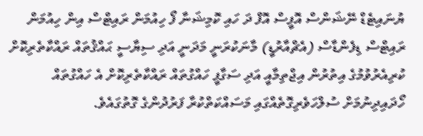ޔުނައިޓެޑް ނޭޝަންސް އޮފީސް އޮފް ދަ ހައި ކޮމިޝަނާ ފޯ ހިއުމަން ރައިޓްސް އިން ހިއުމަން ރައިޓްސް ޑިފެންޑާސް (އެޗްއާރުޑީ) މާނަކުރަނީ މަދަނީ އަދި ސިޔާސީ ޙައްޤުތައް ރައްކާތެރިކޮށް ކުރިއެރުވުމުގެ އިތުރުން އިޖްތިމާއީ އަދި ސަގާފީ ހައްގުތައް ރައްކާތެރިކޮށް އެ ހައްގުތައް ހޯދައިދިނުމަށް ސުލްހަވެރިގޮތެއްގައި މަސައްކަތްކުރާ ފަރުދުންގެ ގޮތުގައެވެ.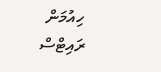ހިއުމަން ރައިޓްސް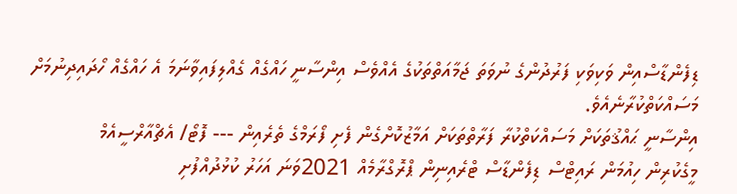ޑިފެންޑާސްއިން ވަކިވަކި ފަރުދުންގެ ނުވަތަ ޖަމާއަތްތަކުގެ އެއްވެސް އިންސާނީ ހައްގެއް ގެއްލިފައިވާނަމަ އެ ހައްގެއް ހޯދައިދިނުމަށް މަސައްކަތްކުރާނެއެވެ.
އިންސާނީ ޙައްޤުތަކަށް މަސައްކަތްކުރާ ފަރާތްތަކަށް އަމާޒުކޮށްގެން ފެށި ފޯރަމްގެ ތެރެއިން --- ފޮޓޯ/ އެޗްއާރްސީއެމް
މީގެކުރިން ހިއުމަން ރައިޓްސް ޑިފެންޑާސް ޓްރެއިނިން ޕްރޮގްރާމެއް 2021ވަނަ އަހަރު ކުޅުދުއްފުށި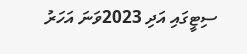ސިޓީގައި އަދި 2023ވަނަ އަހަރު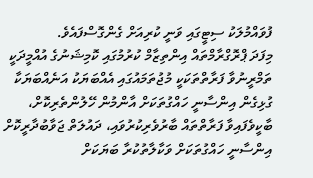ފުވައްމުލަކު ސިޓީގައި ވަނީ ކުރިއަށް ގެންގޮސްފައެވެ.
މިފަދަ ޕްރޮގްރާމްތައް އިންތިޒާމް ކުރުމުގައި ކޮމިޝަނުގެ އުއްމީދަކީ ތަމްރީނުވާ ފަރާތްތަކަކީ މުޖުތަމައުގައި އެއްބަޔަކު އަނެއްބަޔަކާ ގުޅިގެން އިންސާނީ ހައްގުތަކަށް އާންމުން ހޭލުންތެރިކޮށް، ބާކީވެފައިވާ ފަރާތްތައް ބާރުވެރިކުރުވައި، ދައުލަތް ޖަވާބުދާރީކޮށް އިންސާނީ ހައްގުތަކަށް ވަކާލާތުކުރާ ބަޔަކަށް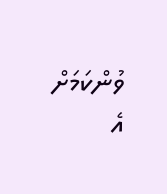ވުންކަމަށް އެ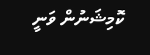ކޮމިޝަނުން ވަނީ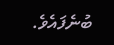ބުނެފައެވެ.